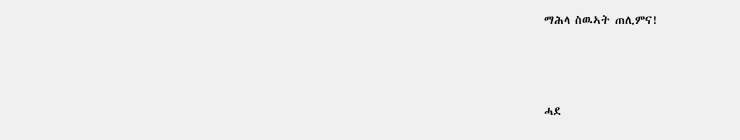ማሕላ ስዉኣት ጠሊምና!



ሓደ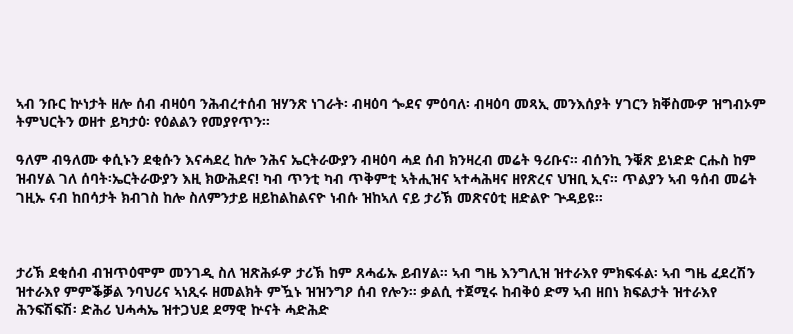ኣብ ንቡር ኵነታት ዘሎ ሰብ ብዛዕባ ንሕብረተሰብ ዝሃንጽ ነገራት፡ ብዛዕባ ጐደና ምዕባለ፡ ብዛዕባ መጻኢ መንእሰያት ሃገርን ክቐስሙዎ ዝግብኦም ትምህርትን ወዘተ ይካታዕ፡ የዕልልን የመያየጥን።

ዓለም ብዓለሙ ቀሲኑን ደቂሱን እናሓደረ ከሎ ንሕና ኤርትራውያን ብዛዕባ ሓደ ሰብ ክንዛረብ መሬት ዓሪቡና። ብሰንኪ ንቑጽ ይነድድ ርሑስ ከም ዝብሃል ገለ ሰባት፡ኤርትራውያን እዚ ክውሕደና! ካብ ጥንቲ ካብ ጥቅምቲ ኣትሒዝና ኣተሓሕዛና ዘየጽረና ህዝቢ ኢና። ጥልያን ኣብ ዓሰብ መሬት ገዚኡ ናብ ከበሳታት ክብገስ ከሎ ስለምንታይ ዘይከልከልናዮ ነብሱ ዝከኣለ ናይ ታሪኽ መጽናዕቲ ዘድልዮ ጕዳይዩ።



ታሪኽ ደቂሰብ ብዝጥዕሞም መንገዲ ስለ ዝጽሕፉዎ ታሪኽ ከም ጸሓፊኡ ይብሃል። ኣብ ግዜ እንግሊዝ ዝተራእየ ምክፍፋል፡ ኣብ ግዜ ፈደረሽን ዝተራእየ ምምቕቓል ንባህሪና ኣነጺሩ ዘመልክት ምዃኑ ዝዝንግዖ ሰብ የሎን። ቃልሲ ተጀሚሩ ከብቅዕ ድማ ኣብ ዘበነ ክፍልታት ዝተራእየ ሕንፍሽፍሽ፡ ድሕሪ ህሓሓኤ ዝተጋህደ ደማዊ ኵናት ሓድሕድ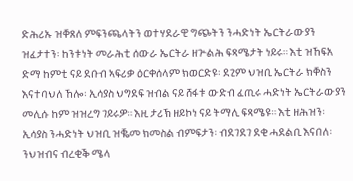ድሕሪኡ ዝቐጸለ ምፍንጫላትን ወተሃደራዊ ግጭትን ንሓድነት ኤርትራውያን ዝፈታተን፡ ከንቱነት መራሕቲ ሰውራ ኤርትራ ዘጕልሕ ፍጻሜታት ነይሩ። እቲ ዝኸፍአ ድማ ከምቲ ናይ ደቡብ ኣፍሪቃ ዕርቀሰላም ክወርድዩ፡ ደጊም ህዝቢ ኤርትራ ክቐስን እናተባህለ ኸሎ፡ ኢሳያስ ህግደፍ ዝብል ናይ ሸፋቱ ውድብ ፈጢሩ ሓድነት ኤርትራውያን መሊሱ ከም ዝዝረግ ገይሩዎ። እዚ ታሪኽ ዘይኮነ ናይ ትማሊ ፍጻሜዩ። እቲ ዘሕዝን፡ ኢሳያስ ንሓድነት ህዝቢ ዝቘመ ክመስል ብምፍታን፡ ብደገደገ ደቂ ሓደልቢ እናበለ፡ ንህዝብና ብረቂቕ ሜላ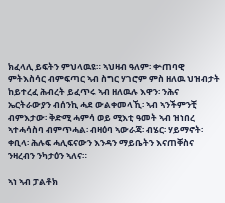ክፈላሊ ይፍትን ምህላዉዩ። ኣህዛብ ዓለም፡ ቍጠባዊ ምትእስሳር ብምፍጣር ኣብ ስግር ሃገሮም ምስ ዘለዉ ህዝብታት ከይተረፈ ሕብረት ይፈጥሩ ኣብ ዘለዉሉ እዋን፡ ንሕና ኤርትራውያን ብሰንኪ ሓደ ውልቀመላኺ፡ ኣብ ኣንችምንቺ ብምእታው፡ ቅድሚ ሓምሳ ወይ ሚእቲ ዓመት ኣብ ዝነበረ ኣተሓሳስባ ብምጥሓል፡ ብዛዕባ ኣውራጃ፡ ብሄር፡ ሃይማኖት፡ ቀቢላ፡ ሕሉፍ ሓሊፍናውን እንዳን ማይቤትን እናጠቐስና ንዛረብን ንካታዕን ኣለና።

ኣነ ኣብ ፓልቶክ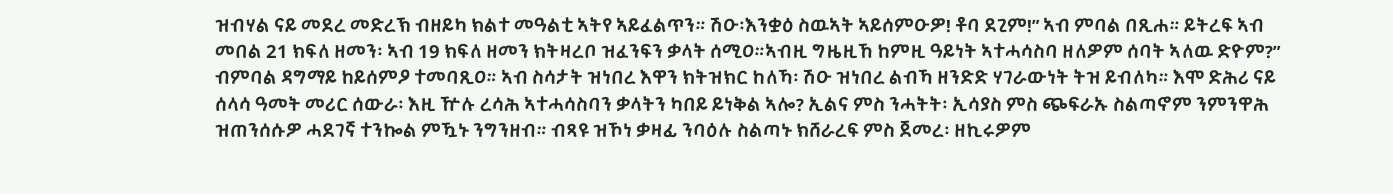ዝብሃል ናይ መደረ መድረኽ ብዘይካ ክልተ መዓልቲ ኣትየ ኣይፈልጥን። ሽዑ፡እንቋዕ ስዉኣት ኣይሰምዑዎ! ቶባ ደጊም!” ኣብ ምባል በጺሐ። ይትረፍ ኣብ መበል 21 ክፍለ ዘመን፡ ኣብ 19 ክፍለ ዘመን ክትዛረቦ ዝፈንፍን ቃላት ሰሚዐ።ኣብዚ ግዜዚኸ ከምዚ ዓይነት ኣተሓሳስባ ዘለዎም ሰባት ኣለዉ ድዮም?” ብምባል ዳግማይ ከይሰምዖ ተመባጺዐ። ኣብ ስሳታት ዝነበረ እዋን ክትዝክር ከለኻ፡ ሽዑ ዝነበረ ልብኻ ዘንድድ ሃገራውነት ትዝ ይብለካ። እሞ ድሕሪ ናይ ሰላሳ ዓመት መሪር ሰውራ፡ እዚ ዅሉ ረሳሕ ኣተሓሳስባን ቃላትን ካበይ ይነቅል ኣሎ? ኢልና ምስ ንሓትት፡ ኢሳያስ ምስ ጭፍራኡ ስልጣኖም ንምንዋሕ ዝጠንሰሱዎ ሓደገኛ ተንኰል ምዃኑ ንግንዘብ። ብጻዩ ዝኾነ ቃዛፊ ንባዕሉ ስልጣኑ ክሸራረፍ ምስ ጀመረ፡ ዘኪሩዎም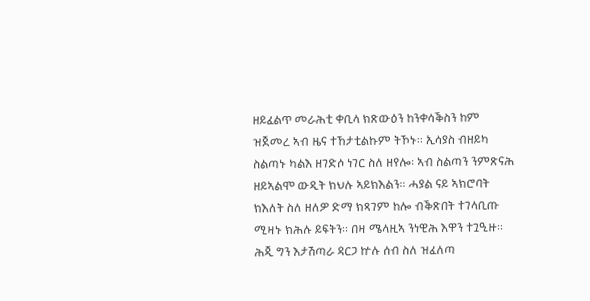ዘይፈልጥ መራሕቲ ቀቢላ ክጽውዕን ከንቀሳቕስን ከም ዝጀመረ ኣብ ዜና ተኸታቲልኩም ትኾኑ። ኢሳያስ ብዘይካ ስልጣኑ ካልእ ዘገድሶ ነገር ስለ ዘየሎ፡ ኣብ ስልጣን ንምጽናሕ ዘይኣልሞ ውዲት ክህሉ ኣይክእልን። ሓያል ናይ ኣክሮባት ክእለት ስለ ዘለዎ ድማ ክጻገም ከሎ ብቕጽበት ተገላቢጡ ሚዛኑ ክሕሉ ይፍትን። በዛ ሜላዚኣ ንነዊሕ እዋን ተጓዒዙ። ሕጂ ግን እታሽጣራ ዳርጋ ኵሉ ሰብ ስለ ዝፈለጣ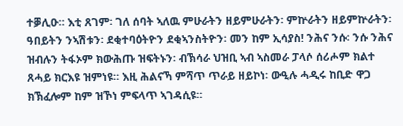ተቓሊዑ። እቲ ጸገም፡ ገለ ሰባት ኣለዉ ምሁራትን ዘይምሁራትን፡ ምኵራትን ዘይምኵራትን፡ ዓበይትን ንኣሽቱን፡ ደቂተባዕትዮን ደቂኣንስትዮን፡ መን ከም ኢሳያስ! ንሕና ንሱ፡ ንሱ ንሕና ዝብሉን ትፋኦም ክውሕጡ ዝፍትኑን፡ ብኽሳራ ህዝቢ ኣብ ኣስመራ ፓላሶ ሰሪሖም ክልተ ጸሓይ ክርእዩ ዝምነዩ። እዚ ሕልናኻ ምሻጥ ጥራይ ዘይኮነ፡ ውዒሉ ሓዲሩ ከቢድ ዋጋ ክኽፈሎም ከም ዝኾነ ምፍላጥ ኣገዳሲዩ።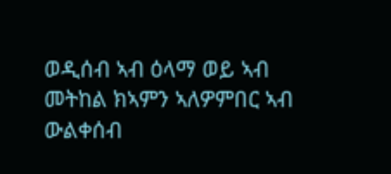ወዲሰብ ኣብ ዕላማ ወይ ኣብ መትከል ክኣምን ኣለዎምበር ኣብ ውልቀሰብ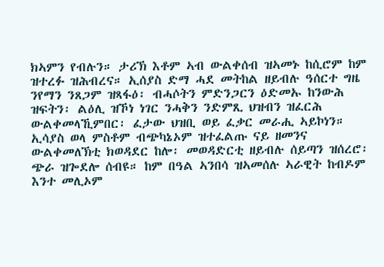ክኣምን የብሉን። ታሪኽ እቶም ኣብ ውልቀሰብ ዝኣመኑ ከሲሮም ከም ዝተረፉ ዝሕብረና። ኢሰያስ ድማ ሓደ መትከል ዘይብሉ ዓሰርተ ግዜ ንየማን ንጸጋም ዝጻፋዕ፡ ብሓሶትን ምድንጋርን ዕድመኡ ከንውሕ ዝፍትን፡ ልዕሊ ዝኾነ ነገር ንሓቅን ንድምጺ ህዝብን ዝፈርሕ ውልቀመላኺምበር፡ ፈታው ህዝቢ ወይ ፈቃር መራሒ ኣይኮነን። ኢሳያስ ወላ ምስቶም ብጭካኔኦም ዝተፈልጡ ናይ ዘመንና ውልቀመለኽቲ ክወዳደር ከሎ፡ መወዳድርቲ ዘይብሉ ሰይጣን ዝሰረሮ፡ ጭራ ዝጐደሎ ሰብዩ። ከም በዓል ኣንበሳ ዝኣመሰሉ ኣራዊት ከብዶም እንተ መሊኦም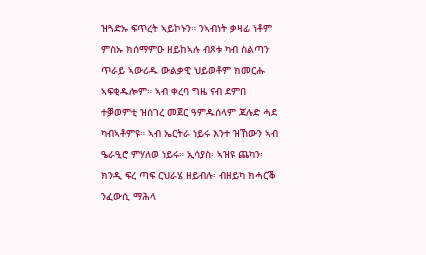ዝጓድኡ ፍጥረት ኣይኮኑን። ንኣብነት ቃዛፊ ነቶም ምስኡ ክሰማምዑ ዘይከኣሉ ብጾቱ ካብ ስልጣን ጥራይ ኣውሪዱ ውልቃዊ ህይወቶም ክመርሑ ኣፍቂዱሎም። ኣብ ቀረባ ግዜ ናብ ደምበ ተቓወምቲ ዝሰገረ መጀር ዓምዱሰላም ጃሉድ ሓደ ካብኣቶምዩ። ኣብ ኤርትራ ነይሩ እንተ ዝኸውን ኣብ ዔራዒሮ ምሃለወ ነይሩ። ኢሳያስ፡ ኣዝዩ ጨካን፡ ክንዲ ፍረ ጣፍ ርህራሄ ዘይብሉ፡ ብዘይካ ክሓርቕ ንፈውሲ ማሕላ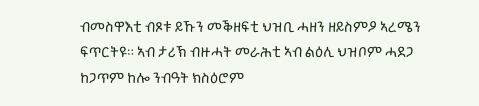ብመስዋእቲ ብጾቱ ይኹን መቕዘፍቲ ህዝቢ ሓዘን ዘይስምዖ ኣረሜን ፍጥርትዩ። ኣብ ታሪኽ ብዙሓት መራሕቲ ኣብ ልዕሊ ህዝቦም ሓደጋ ከጋጥም ከሎ ንብዓት ክስዕሮም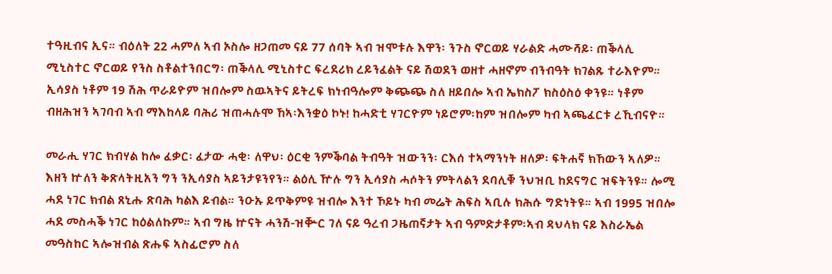ተዓዚብና ኢና። ብዕለት 22 ሓምለ ኣብ ኦስሎ ዘጋጠመ ናይ 77 ሰባት ኣብ ዝሞቱሉ እዋን፡ ንጉስ ኖርወይ ሃራልድ ሓሙሻይ፡ ጠቕላሊ ሚኒስተር ኖርወይ የንስ ስቶልተንበርግ፡ ጠቕላሊ ሚኒስተር ፍረደሪክ ረይንፈልት ናይ ሽወደን ወዘተ ሓዘኖም ብንብዓት ክገልጹ ተራእዮም። ኢሳያስ ነቶም 19 ሽሕ ጥራይዮም ዝበሎም ስዉኣትና ይትረፍ ክነብዓሎም ቅጭጭ ስለ ዘይበሎ ኣብ ኤክስፖ ክስዕስዕ ቀንዩ። ነቶም ብዘሕዝን ኣገባብ ኣብ ማእከላይ ባሕሪ ዝጠሓሉሞ ኸኣ፡እንቋዕ ኮኑ! ከሓድቲ ሃገርዮም ነይሮም፡ከም ዝበሎም ካብ ኣጫፈርቱ ረኺብናዮ።

መራሒ ሃገር ክብሃል ከሎ ፈቃር፡ ፈታው ሓቂ፡ ለዋህ፡ ዕርቂ ንምቕባል ትብዓት ዝውንን፡ ርእሰ ተኣማንነት ዘለዎ፡ ፍትሐኛ ክኸውን ኣለዎ። እዘን ኵለን ቅጽላትዚአን ግን ንኢሳያስ ኣይንታዩንየን። ልዕሊ ዅሉ ግን ኢሳያስ ሓሶትን ምትላልን ደባሊቑ ንህዝቢ ከደናግር ዝፍትንዩ። ሎሚ ሓደ ነገር ክብል ጸኒሑ ጽባሕ ካልእ ይብል። ንዑኡ ይጥቅምዩ ዝብሎ እንተ ኾይኑ ካብ መሬት ሕፍስ ኣቢሉ ክሕሱ ግድነትዩ። ኣብ 1995 ዝበሎ ሓደ መስሓቕ ነገር ከዕልለኩም። ኣብ ግዜ ኵናት ሓንሽ-ዝቝር ገለ ናይ ዓረብ ጋዜጠኛታት ኣብ ዓምድታቶም፡ኣብ ዳህላክ ናይ እስራኤል መዓስከር ኣሎዝብል ጽሑፍ ኣስፊሮም ስለ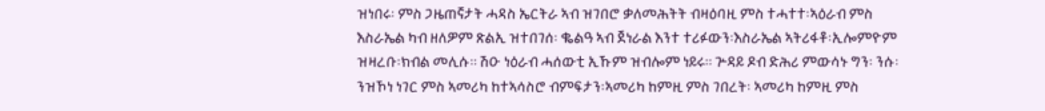ዝነበሩ፡ ምስ ጋዜጠኛታት ሓዳስ ኤርትራ ኣብ ዝገበሮ ቃለመሕትት ብዛዕባዚ ምስ ተሓተተ፡ኣዕራብ ምስ እስራኤል ካብ ዘለዎም ጽልኢ ዝተበገሰ፡ ቈልዓ ኣብ ጀነራል እንተ ተሪፉውን፡እስራኤል ኣትሪፋቶ፡ኢሎምዮም ዝዛረቡ፡ክብል መሊሱ። ሽዑ ነዕራብ ሓሰውቲ ኢኹም ዝብሎም ነይሩ። ጕዳይ ዶብ ድሕሪ ምውሳኑ ግን፡ ንሱ፡ ንዝኾነ ነገር ምስ ኣመሪካ ከተኣሳስሮ ብምፍታን፡ኣመሪካ ከምዚ ምስ ገበረት፡ ኣመሪካ ከምዚ ምስ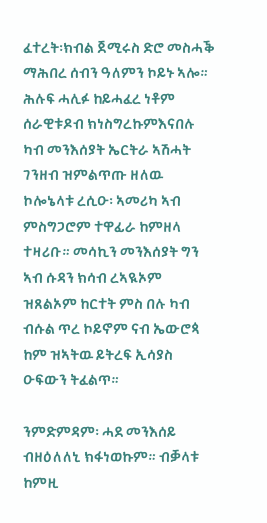ፈተረት፡ክብል ጀሚሩስ ድሮ መስሓቕ ማሕበረ ሰብን ዓለምን ኮይኑ ኣሎ። ሕሉፍ ሓሊፉ ከይሓፈረ ነቶም ሰራዊቱዶብ ክነስግረኩምእናበሉ ካብ መንእሰያት ኤርትራ ኣሽሓት ገንዘብ ዝምልጥጡ ዘለዉ ኮሎኔላቱ ረሲዑ፡ ኣመሪካ ኣብ ምስግጋሮም ተዋፊራ ከምዘላ ተዛሪቡ። መሳኪን መንእሰያት ግን ኣብ ሱዳን ክሳብ ረኣዪኦም ዝጸልኦም ከርተት ምስ በሉ ካብ ብሱል ጥረ ኮይኖም ናብ ኤውሮጳ ከም ዝኣትዉ ይትረፍ ኢሳያስ ዑፍውን ትፈልጥ።

ንምድምዳም፡ ሓደ መንእሰይ ብዘዕለለኒ ክፋነወኩም። ብቓላቱ ከምዚ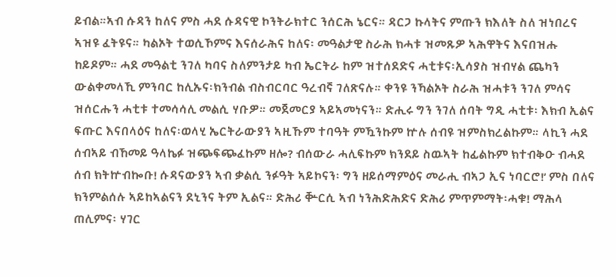ይብል።ኣብ ሱዳን ከለና ምስ ሓደ ሱዳናዊ ኮንትራክተር ንሰርሕ ኔርና። ዳርጋ ኩላትና ምጡን ክእለት ስለ ዝነበረና ኣዝዩ ፈትዩና። ካልኦት ተወሲኾምና እናሰራሕና ከለና፡ መዓልታዊ ስራሕ ክሓቱ ዝመጹዎ ኣሕዋትና እናበዝሑ ከይዶም። ሓደ መዓልቲ ንገለ ካባና ስለምንታይ ካብ ኤርትራ ከም ዝተሰደድና ሓቲቱና፡ኢሳያስ ዝብሃል ጨካን ውልቀመላኺ ምንባር ከሊኡና፡ክንብል ብስብርባር ዓረብኛ ገለጽናሉ። ቀንዩ ንኻልኦት ስራሕ ዝሓቱን ንገለ ምሳና ዝሰርሑን ሓቲቱ ተመሳሳሊ መልሲ ሃቡዎ። መጀመርያ ኣይኣመነናን። ድሒሩ ግን ንገለ ሰባት ግዲ ሓቲቱ፡ እክብ ኢልና ፍጡር እናበላዕና ከለና፡ወላሂ ኤርትራውያን ኣዚኹም ተባዓት ምዃንኩም ኵሉ ሰብዩ ዝምስክረልኩም። ላኪን ሓደ ሰብኣይ ብኸመይ ዓላኬፉ ዝጭፍጭፈኩም ዘሎ? ብሰውራ ሓሊፍኩም ክንደይ ስዉኣት ከፊልኩም ክተብቅዑ ብሓደ ሰብ ክትኵብኰቡ! ሱዳናውያን ኣብ ቃልሲ ንፉዓት ኣይኮናን፡ ግን ዘይሰማምዕና መራሒ ብኣጋ ኢና ነባርሮ!’ ምስ በለና ክንምልሰሉ ኣይከኣልናን ደኒንና ትም ኢልና። ድሕሪ ቝርሲ ኣብ ነንሕድሕድና ድሕሪ ምጥምማት፡ሓቁ! ማሕላ ጠሊምና፡ ሃገር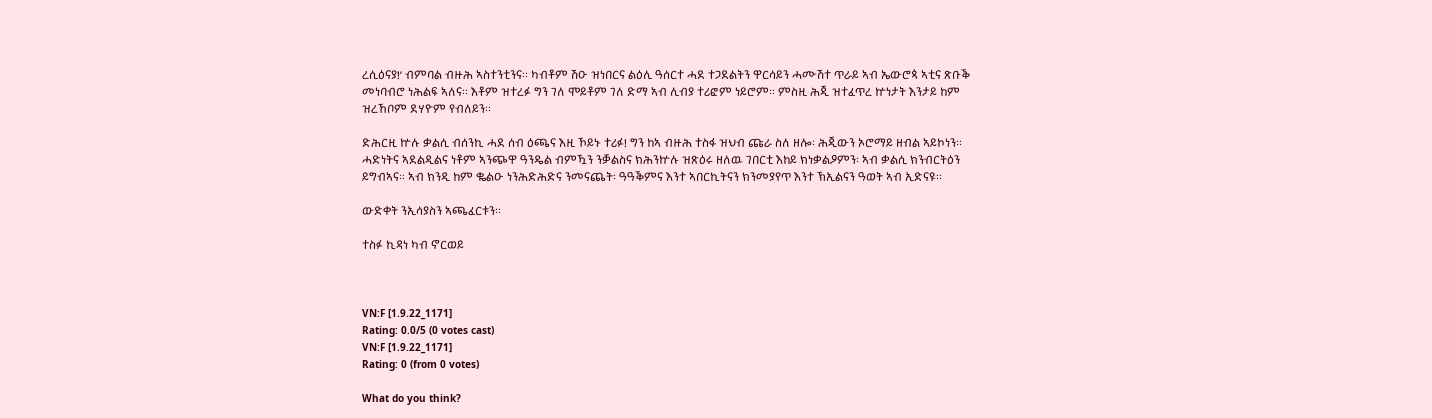ረሲዕናያ!’ ብምባል ብዙሕ ኣስተንቲንና። ካብቶም ሽዑ ዝነበርና ልዕሊ ዓሰርተ ሓደ ተጋደልትን ዋርሳይን ሓሙሽተ ጥራይ ኣብ ኤውሮጳ ኣቲና ጽቡቕ መነባብሮ ነሕልፍ ኣለና። እቶም ዝተረፉ ግን ገለ ሞይቶም ገለ ድማ ኣብ ሊብያ ተሪፎም ነይሮም። ምስዚ ሕጂ ዝተፈጥረ ኵነታት እንታይ ከም ዝረኸቦም ደሃዮም የብለይን።

ድሕርዚ ኵሉ ቃልሲ ብሰንኪ ሓደ ሰብ ዕጫና እዚ ኾይኑ ተሪፉ! ግን ከኣ ብዙሕ ተስፋ ዝህብ ጩራ ስለ ዘሎ፡ ሕጂውን ኦሮማይ ዘብል ኣይኮነን። ሓድነትና ኣደልዲልና ነቶም ኣንጭዋ ዓንዴል ብምዃን ንቓልስና ክሕንኵሉ ዝጽዕሩ ዘለዉ ገበርቲ እከይ ክነቃልዖምን፡ ኣብ ቃልሲ ክንብርትዕን ይግብኣና። ኣብ ክንዲ ከም ቈልዑ ነንሕድሕድና ንመናጨት፡ ዓዓቕምና እንተ ኣበርኪትናን ክንመያየጥ እንተ ኽኢልናን ዓወት ኣብ ኢድናዩ።

ውድቀት ንኢሳያስን ኣጫፈርቱን።

ተስፉ ኪዳነ ካብ ኖርወይ



VN:F [1.9.22_1171]
Rating: 0.0/5 (0 votes cast)
VN:F [1.9.22_1171]
Rating: 0 (from 0 votes)

What do you think?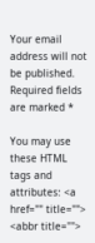Your email address will not be published. Required fields are marked *

You may use these HTML tags and attributes: <a href="" title=""> <abbr title="">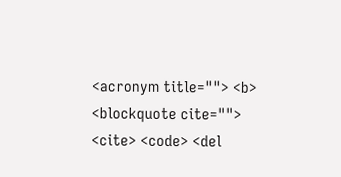<acronym title=""> <b> <blockquote cite=""> <cite> <code> <del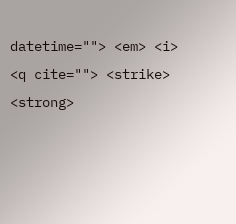datetime=""> <em> <i> <q cite=""> <strike> <strong>